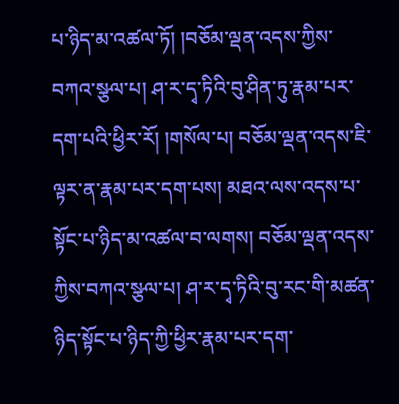པ་ཉིད་མ་འཚལ་ཏོ། །བཅོམ་ལྡན་འདས་ཀྱིས་བཀའ་སྩལ་པ། ཤ་ར་དྭ་ཏིའི་བུ་ཤིན་ཏུ་རྣམ་པར་དག་པའི་ཕྱིར་རོ། །གསོལ་པ། བཅོམ་ལྡན་འདས་ཇི་ལྟར་ན་རྣམ་པར་དག་པས། མཐའ་ལས་འདས་པ་སྟོང་པ་ཉིད་མ་འཚལ་བ་ལགས། བཅོམ་ལྡན་འདས་ཀྱིས་བཀའ་སྩལ་པ། ཤ་ར་དྭ་ཏིའི་བུ་རང་གི་མཚན་ཉིད་སྟོང་པ་ཉིད་ཀྱི་ཕྱིར་རྣམ་པར་དག་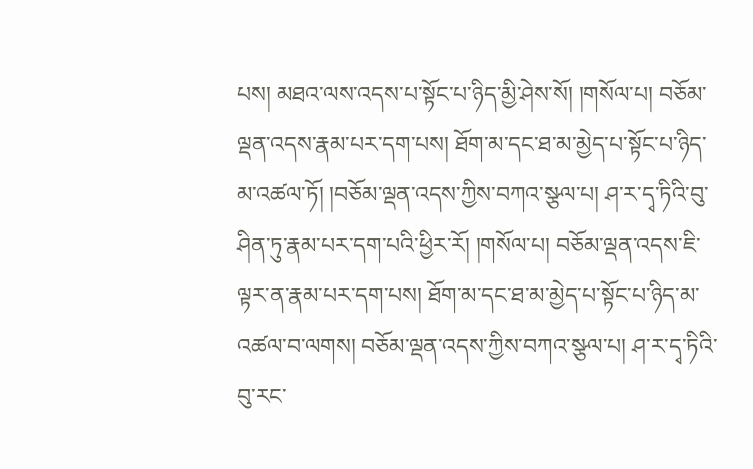པས། མཐའ་ལས་འདས་པ་སྟོང་པ་ཉིད་མྱི་ཤེས་སོ། །གསོལ་པ། བཅོམ་ལྡན་འདས་རྣམ་པར་དག་པས། ཐོག་མ་དང་ཐ་མ་མྱེད་པ་སྟོང་པ་ཉིད་མ་འཚལ་ཏོ། །བཅོམ་ལྡན་འདས་ཀྱིས་བཀའ་སྩལ་པ། ཤ་ར་དྭ་ཏིའི་བུ་ཤིན་ཏུ་རྣམ་པར་དག་པའི་ཕྱིར་རོ། །གསོལ་པ། བཅོམ་ལྡན་འདས་ཇི་ལྟར་ན་རྣམ་པར་དག་པས། ཐོག་མ་དང་ཐ་མ་མྱེད་པ་སྟོང་པ་ཉིད་མ་འཚལ་བ་ལགས། བཅོམ་ལྡན་འདས་ཀྱིས་བཀའ་སྩལ་པ། ཤ་ར་དྭ་ཏིའི་བུ་རང་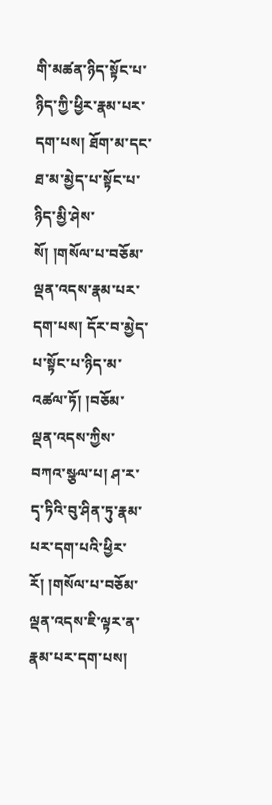གི་མཚན་ཉིད་སྟོང་པ་ཉིད་ཀྱི་ཕྱིར་རྣམ་པར་དག་པས། ཐོག་མ་དང་ཐ་མ་མྱེད་པ་སྟོང་པ་ཉིད་མྱི་ཤེས་སོ། །གསོལ་པ་བཅོམ་ལྡན་འདས་རྣམ་པར་དག་པས། དོར་བ་མྱེད་པ་སྟོང་པ་ཉིད་མ་འཚལ་ཏོ། །བཅོམ་ལྡན་འདས་ཀྱིས་བཀའ་སྩལ་པ། ཤ་ར་དྭ་ཏིའི་བུ་ཤིན་ཏུ་རྣམ་པར་དག་པའི་ཕྱིར་རོ། །གསོལ་པ་བཅོམ་ལྡན་འདས་ཇི་ལྟར་ན་རྣམ་པར་དག་པས།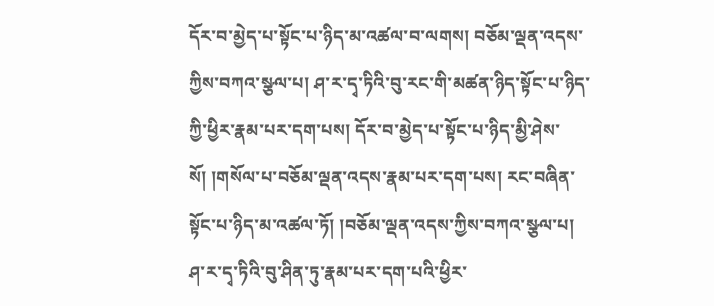དོར་བ་མྱེད་པ་སྟོང་པ་ཉིད་མ་འཚལ་བ་ལགས། བཅོམ་ལྡན་འདས་ཀྱིས་བཀའ་སྩལ་པ། ཤ་ར་དྭ་ཏིའི་བུ་རང་གི་མཚན་ཉིད་སྟོང་པ་ཉིད་ཀྱི་ཕྱིར་རྣམ་པར་དག་པས། དོར་བ་མྱེད་པ་སྟོང་པ་ཉིད་མྱི་ཤེས་སོ། །གསོལ་པ་བཅོམ་ལྡན་འདས་རྣམ་པར་དག་པས། རང་བཞིན་སྟོང་པ་ཉིད་མ་འཚལ་ཏོ། །བཅོམ་ལྡན་འདས་ཀྱིས་བཀའ་སྩལ་པ། ཤ་ར་དྭ་ཏིའི་བུ་ཤིན་ཏུ་རྣམ་པར་དག་པའི་ཕྱིར་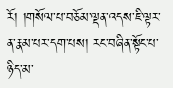རོ། །གསོལ་པ་བཅོམ་ལྡན་འདས་ཇི་ལྟར་ན་རྣམ་པར་དག་པས། རང་བཞིན་སྟོང་པ་ཉིད་མ་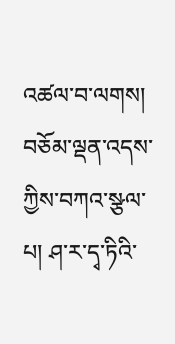འཚལ་བ་ལགས། བཅོམ་ལྡན་འདས་ཀྱིས་བཀའ་སྩལ་པ། ཤ་ར་དྭ་ཏིའི་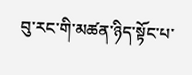བུ་རང་གི་མཚན་ཉིད་སྟོང་པ་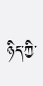ཉིད་ཀྱི་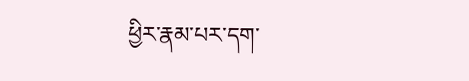ཕྱིར་རྣམ་པར་དག་